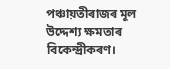পঞ্চায়তীৰাজৰ মূল উদ্দেশ্য ক্ষমতাৰ বিকেন্দ্রীকৰণ।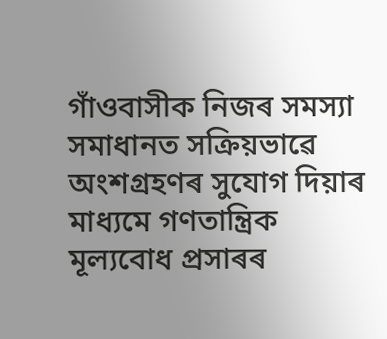গাঁওবাসীক নিজৰ সমস্যা সমাধানত সক্রিয়ভাৱে অংশগ্রহণৰ সুযোগ দিয়াৰ মাধ্যমে গণতান্ত্ৰিক মূল্যবোধ প্ৰসাৰৰ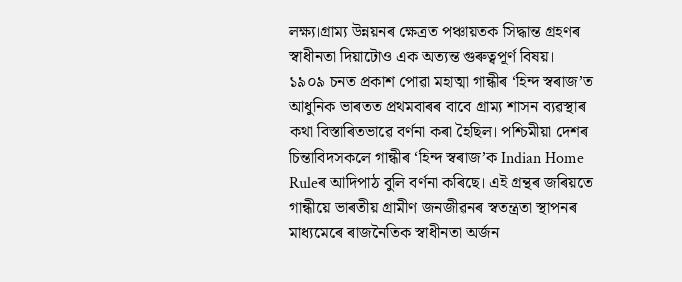লক্ষ্য।গ্ৰাম্য উন্নয়নৰ ক্ষেত্ৰত পঞ্চায়তক সিদ্ধান্ত গ্ৰহণৰ স্বাধীনতা দিয়াটোও এক অত্যন্ত গুৰুত্বপূর্ণ বিষয়।
১৯০৯ চনত প্রকাশ পোৱা মহাত্মা গান্ধীৰ ‘হিন্দ স্বৰাজ’ত আধুনিক ভাৰতত প্ৰথমবাৰৰ বাবে গ্রাম্য শাসন ব্যৱস্থাৰ কথা বিস্তাৰিতভাৱে বৰ্ণনা কৰা হৈছিল। পশ্চিমীয়া দেশৰ চিন্তাবিদসকলে গান্ধীৰ ‘হিন্দ স্বৰাজ’ক Indian Home Ruleৰ আদিপাঠ বুলি বৰ্ণনা কৰিছে। এই গ্ৰন্থৰ জৰিয়তে গান্ধীয়ে ভাৰতীয় গ্রামীণ জনজীৱনৰ স্বতন্ত্রতা স্থাপনৰ মাধ্যমেৰে ৰাজনৈতিক স্বাধীনতা অর্জন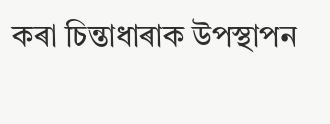কৰা চিন্তাধাৰাক উপস্থাপন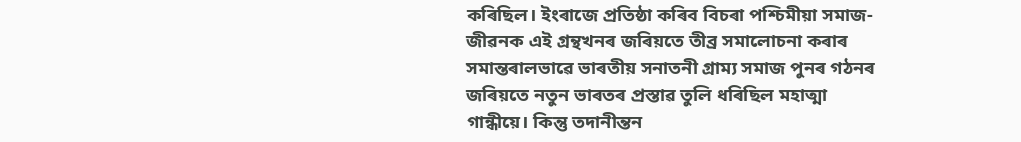কৰিছিল। ইংৰাজে প্ৰতিষ্ঠা কৰিব বিচৰা পশ্চিমীয়া সমাজ-জীৱনক এই গ্ৰন্থখনৰ জৰিয়তে তীব্র সমালোচনা কৰাৰ সমান্তৰালভাৱে ভাৰতীয় সনাতনী গ্রাম্য সমাজ পুনৰ গঠনৰ জৰিয়তে নতুন ভাৰতৰ প্রস্তাৱ তুলি ধৰিছিল মহাত্মা গান্ধীয়ে। কিন্তু তদানীন্তন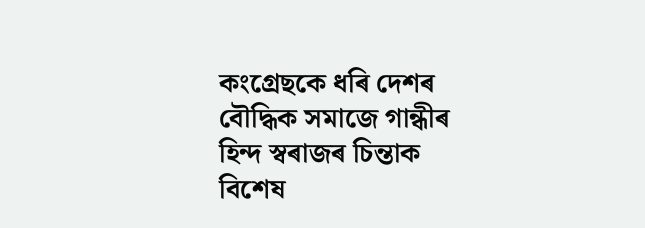কংগ্ৰেছকে ধৰি দেশৰ বৌদ্ধিক সমাজে গান্ধীৰ হিন্দ স্বৰাজৰ চিন্তাক বিশেষ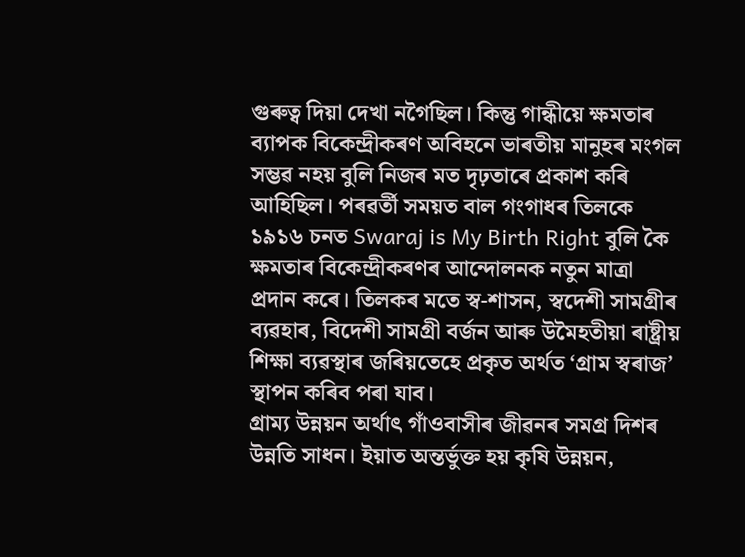গুৰুত্ব দিয়া দেখা নগৈছিল। কিন্তু গান্ধীয়ে ক্ষমতাৰ ব্যাপক বিকেন্দ্ৰীকৰণ অবিহনে ভাৰতীয় মানুহৰ মংগল সম্ভৱ নহয় বুলি নিজৰ মত দৃঢ়তাৰে প্ৰকাশ কৰি আহিছিল। পৰৱৰ্তী সময়ত বাল গংগাধৰ তিলকে ১৯১৬ চনত Swaraj is My Birth Right বুলি কৈ ক্ষমতাৰ বিকেন্দ্ৰীকৰণৰ আন্দোলনক নতুন মাত্রা প্রদান কৰে। তিলকৰ মতে স্ব-শাসন, স্বদেশী সামগ্ৰীৰ ব্যৱহাৰ, বিদেশী সামগ্রী বর্জন আৰু উমৈহতীয়া ৰাষ্ট্ৰীয় শিক্ষা ব্যৱস্থাৰ জৰিয়তেহে প্ৰকৃত অৰ্থত ‘গ্রাম স্বৰাজ’ স্থাপন কৰিব পৰা যাব।
গ্ৰাম্য উন্নয়ন অৰ্থাৎ গাঁওবাসীৰ জীৱনৰ সমগ্ৰ দিশৰ উন্নতি সাধন। ইয়াত অন্তৰ্ভুক্ত হয় কৃষি উন্নয়ন,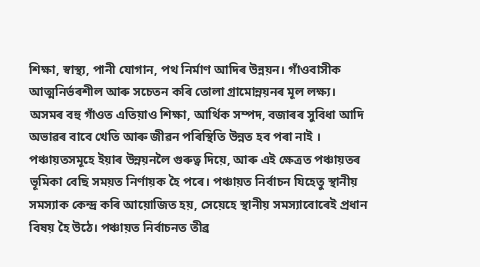শিক্ষা, স্বাস্থ্য, পানী যোগান, পথ নিৰ্মাণ আদিৰ উন্নয়ন। গাঁওবাসীক আত্মনিৰ্ভৰশীল আৰু সচেতন কৰি তোলা গ্রামোন্নয়নৰ মূল লক্ষ্য।
অসমৰ বহু গাঁওত এতিয়াও শিক্ষা, আৰ্থিক সম্পদ, বজাৰৰ সুবিধা আদি অভাৱৰ বাবে খেতি আৰু জীৱন পৰিস্থিতি উন্নত হব পৰা নাই । পঞ্চায়তসমূহে ইয়াৰ উন্নয়নলৈ গুৰুত্ব দিয়ে, আৰু এই ক্ষেত্ৰত পঞ্চায়তৰ ভূমিকা বেছি সময়ত নির্ণায়ক হৈ পৰে। পঞ্চায়ত নিৰ্বাচন যিহেতু স্থানীয় সমস্যাক কেন্দ্ৰ কৰি আয়োজিত হয়, সেয়েহে স্থানীয় সমস্যাবোৰেই প্ৰধান বিষয় হৈ উঠে। পঞ্চায়ত নিৰ্বাচনত তীব্ৰ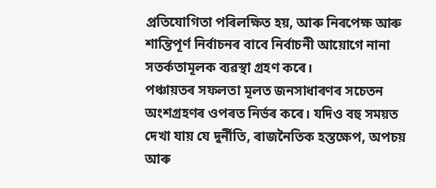প্ৰতিযোগিতা পৰিলক্ষিত হয়, আৰু নিৰপেক্ষ আৰু শান্তিপূর্ণ নিৰ্বাচনৰ বাবে নিৰ্বাচনী আয়োগে নানা সতর্কতামূলক ব্যৱস্থা গ্ৰহণ কৰে।
পঞ্চায়তৰ সফলতা মূলত জনসাধাৰণৰ সচেতন অংশগ্ৰহণৰ ওপৰত নিৰ্ভৰ কৰে। যদিও বহু সময়ত দেখা যায় যে দুর্নীতি, ৰাজনৈতিক হস্তক্ষেপ, অপচয় আৰু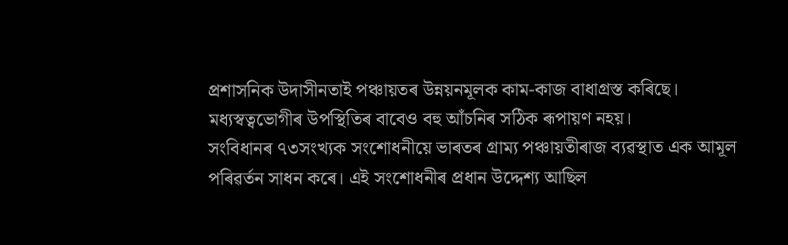প্রশাসনিক উদাসীনতাই পঞ্চায়তৰ উন্নয়নমূলক কাম-কাজ বাধাগ্ৰস্ত কৰিছে। মধ্যস্বত্বভোগীৰ উপস্থিতিৰ বাবেও বহু আঁচনিৰ সঠিক ৰূপায়ণ নহয়।
সংবিধানৰ ৭৩সংখ্যক সংশোধনীয়ে ভাৰতৰ গ্ৰাম্য পঞ্চায়তীৰাজ ব্যৱস্থাত এক আমূল পৰিৱৰ্তন সাধন কৰে। এই সংশোধনীৰ প্ৰধান উদ্দেশ্য আছিল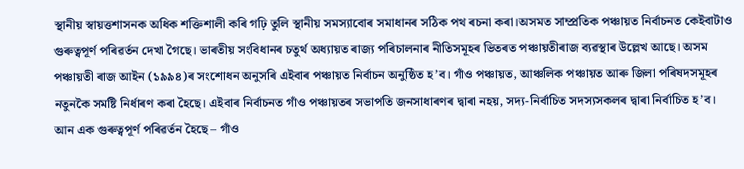স্থানীয় স্বায়ত্তশাসনক অধিক শক্তিশালী কৰি গঢ়ি তুলি স্থানীয় সমস্যাবোৰ সমাধানৰ সঠিক পথ ৰচনা কৰা।অসমত সাম্প্ৰতিক পঞ্চায়ত নিৰ্বাচনত কেইবাটাও গুৰুত্বপূৰ্ণ পৰিৱর্তন দেখা গৈছে। ভাৰতীয় সংবিধানৰ চতুর্থ অধ্যায়ত ৰাজ্য পৰিচালনাৰ নীতিসমূহৰ ভিতৰত পঞ্চায়তীৰাজ ব্যৱস্থাৰ উল্লেখ আছে। অসম পঞ্চায়তী ৰাজ আইন (১৯৯৪)ৰ সংশোধন অনুসৰি এইবাৰ পঞ্চায়ত নিৰ্বাচন অনুষ্ঠিত হ’ব। গাঁও পঞ্চায়ত, আঞ্চলিক পঞ্চায়ত আৰু জিলা পৰিষদসমূহৰ নতুনকৈ সমষ্টি নিৰ্ধাৰণ কৰা হৈছে। এইবাৰ নিৰ্বাচনত গাঁও পঞ্চায়তৰ সভাপতি জনসাধাৰণৰ দ্বাৰা নহয়, সদ্য-নির্বাচিত সদস্যসকলৰ দ্বাৰা নিৰ্বাচিত হ’ব। আন এক গুৰুত্বপূর্ণ পৰিৱর্তন হৈছে – গাঁও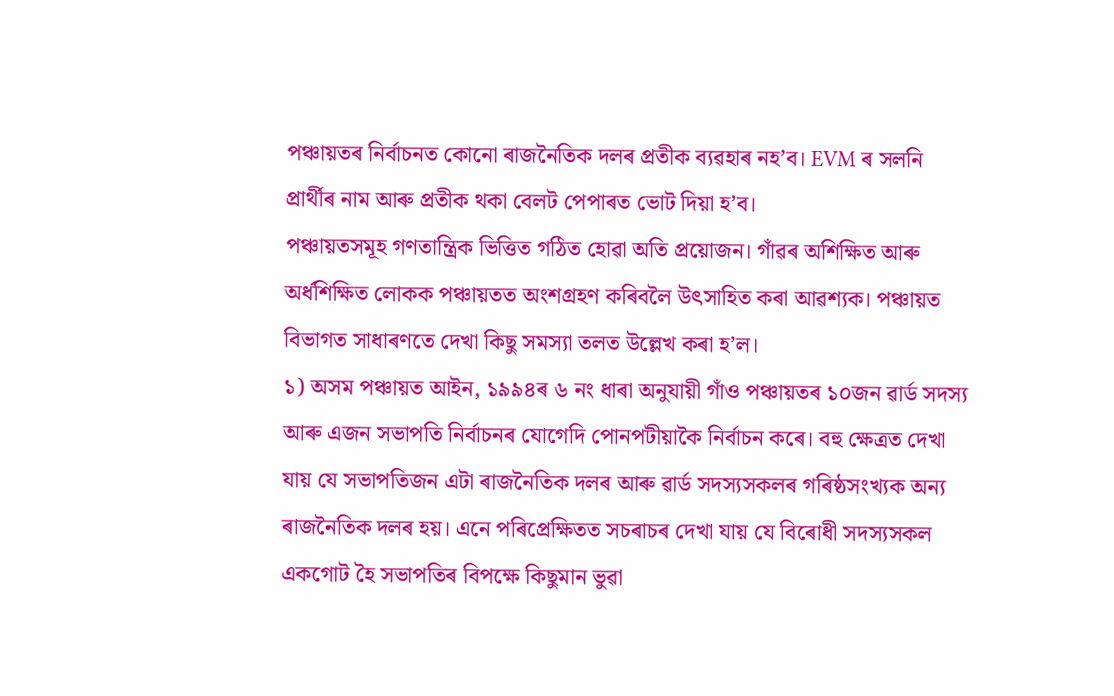পঞ্চায়তৰ নিৰ্বাচনত কোনো ৰাজনৈতিক দলৰ প্রতীক ব্যৱহাৰ নহ’ব। EVM ৰ সলনি প্ৰাৰ্থীৰ নাম আৰু প্রতীক থকা বেলট পেপাৰত ভোট দিয়া হ’ব।
পঞ্চায়তসমূহ গণতান্ত্রিক ভিত্তিত গঠিত হোৱা অতি প্ৰয়োজন। গাঁৱৰ অশিক্ষিত আৰু অর্ধশিক্ষিত লোকক পঞ্চায়তত অংশগ্ৰহণ কৰিবলৈ উৎসাহিত কৰা আৱশ্যক। পঞ্চায়ত বিভাগত সাধাৰণতে দেখা কিছু সমস্যা তলত উল্লেখ কৰা হ’ল।
১) অসম পঞ্চায়ত আইন, ১৯৯৪ৰ ৬ নং ধাৰা অনুযায়ী গাঁও পঞ্চায়তৰ ১০জন ৱার্ড সদস্য আৰু এজন সভাপতি নির্বাচনৰ যোগেদি পোনপটীয়াকৈ নির্বাচন কৰে। বহু ক্ষেত্রত দেখা যায় যে সভাপতিজন এটা ৰাজনৈতিক দলৰ আৰু ৱার্ড সদস্যসকলৰ গৰিষ্ঠসংখ্যক অন্য ৰাজনৈতিক দলৰ হয়। এনে পৰিপ্ৰেক্ষিতত সচৰাচৰ দেখা যায় যে বিৰোধী সদস্যসকল একগোট হৈ সভাপতিৰ বিপক্ষে কিছুমান ভুৱা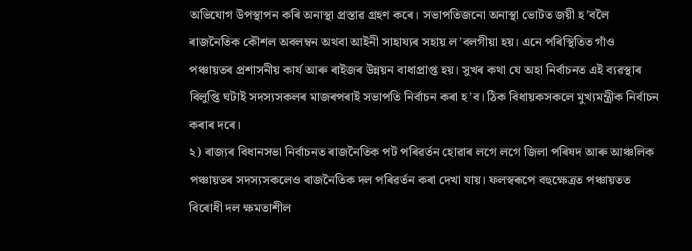অভিযোগ উপস্থাপন কৰি অনাস্থা প্রস্তাৱ গ্রহণ কৰে। সভাপতিজনো অনাস্থা ভোটত জয়ী হ’বলৈ ৰাজনৈতিক কৌশল অবলম্বন অথবা আইনী সাহায্যৰ সহায় ল’বলগীয়া হয়। এনে পৰিস্থিতিত গাঁও পঞ্চায়তৰ প্ৰশাসনীয় কাৰ্য আৰু ৰাইজৰ উন্নয়ন বাধাপ্রাপ্ত হয়। সুখৰ কথা যে অহা নিৰ্বাচনত এই ব্যৱস্থাৰ বিলুপ্তি ঘটাই সদস্যসকলৰ মাজৰপৰাই সভাপতি নির্বাচন কৰা হ’ব। ঠিক বিধায়কসকলে মুখ্যমন্ত্ৰীক নিৰ্বাচন কৰাৰ দৰে।
২) ৰাজ্যৰ বিধানসভা নির্বাচনত ৰাজনৈতিক পট পৰিৱৰ্তন হোৱাৰ লগে লগে জিলা পৰিষদ আৰু আঞ্চলিক পঞ্চায়তৰ সদস্যসকলেও ৰাজনৈতিক দল পৰিৱৰ্তন কৰা দেখা যায়। ফলস্বৰূপে বহুক্ষেত্রত পঞ্চায়তত বিৰোধী দল ক্ষমতাশীল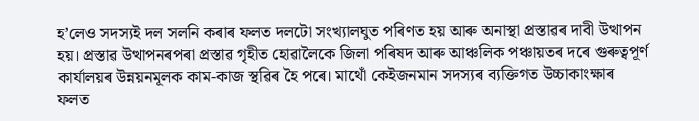হ’লেও সদস্যই দল সলনি কৰাৰ ফলত দলটো সংখ্যালঘুত পৰিণত হয় আৰু অনাস্থা প্রস্তাৱৰ দাবী উত্থাপন হয়। প্ৰস্তাৱ উত্থাপনৰপৰা প্ৰস্তাৱ গৃহীত হোৱালৈকে জিলা পৰিষদ আৰু আঞ্চলিক পঞ্চায়তৰ দৰে গুৰুত্বপূৰ্ণ কাৰ্যালয়ৰ উন্নয়নমূলক কাম-কাজ স্থৱিৰ হৈ পৰে। মাথোঁ কেইজনমান সদস্যৰ ব্যক্তিগত উচ্চাকাংক্ষাৰ ফলত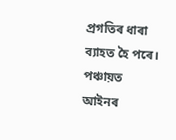প্ৰগতিৰ ধাৰা ব্যাহত হৈ পৰে। পঞ্চায়ত আইনৰ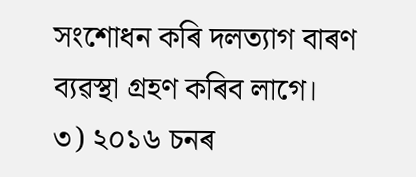সংশোধন কৰি দলত্যাগ বাৰণ ব্যৱস্থা গ্রহণ কৰিব লাগে।
৩) ২০১৬ চনৰ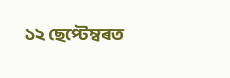১২ ছেপ্টেম্বৰত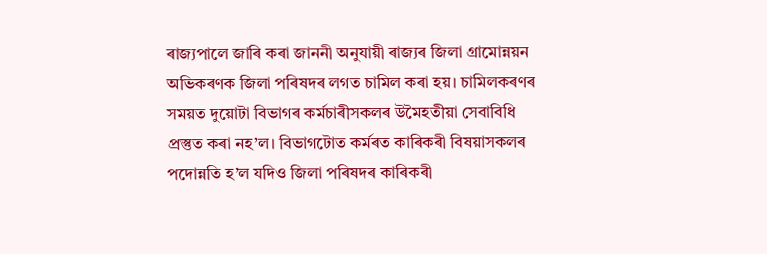ৰাজ্যপালে জাৰি কৰা জাননী অনুযায়ী ৰাজ্যৰ জিলা গ্রামোন্নয়ন অভিকৰণক জিলা পৰিষদৰ লগত চামিল কৰা হয়। চামিলকৰণৰ সময়ত দুয়োটা বিভাগৰ কৰ্মচাৰীসকলৰ উমৈহতীয়া সেবাবিধি প্রস্তুত কৰা নহ’ল। বিভাগটোত কৰ্মৰত কাৰিকৰী বিষয়াসকলৰ পদোন্নতি হ’ল যদিও জিলা পৰিষদৰ কাৰিকৰী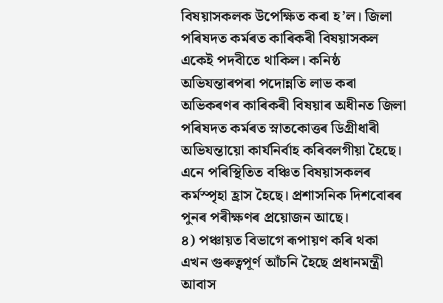বিষয়াসকলক উপেক্ষিত কৰা হ’ল। জিলা পৰিষদত কৰ্মৰত কাৰিকৰী বিষয়াসকল একেই পদবীতে থাকিল। কনিষ্ঠ অভিযন্তাৰপৰা পদোন্নতি লাভ কৰা অভিকৰণৰ কাৰিকৰী বিষয়াৰ অধীনত জিলা পৰিষদত কৰ্মৰত স্নাতকোত্তৰ ডিগ্রীধাৰী অভিযন্তায়ো কার্যনির্বাহ কৰিবলগীয়া হৈছে। এনে পৰিস্থিতিত বঞ্চিত বিষয়াসকলৰ কৰ্মস্পৃহা হ্রাস হৈছে। প্রশাসনিক দিশবোৰৰ পুনৰ পৰীক্ষণৰ প্রয়োজন আছে।
৪) পঞ্চায়ত বিভাগে ৰূপায়ণ কৰি থকা এখন গুৰুত্বপূর্ণ আঁচনি হৈছে প্রধানমন্ত্রী আবাস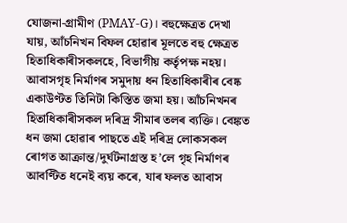যোজনা-গ্রামীণ (PMAY-G)। বহুক্ষেত্রত দেখা যায়, আঁচনিখন বিফল হোৱাৰ মূলতে বহু ক্ষেত্রত হিতাধিকাৰীসকলহে, বিভাগীয় কর্তৃপক্ষ নহয়। আবাসগৃহ নির্মাণৰ সমুদায় ধন হিতাধিকাৰীৰ বেষ্ক একাউণ্টত তিনিটা কিস্তিত জমা হয়। আঁচনিখনৰ হিতাধিকাৰীসকল দৰিদ্ৰ সীমাৰ তলৰ ব্যক্তি। বেঙ্কত ধন জমা হোৱাৰ পাছতে এই দৰিদ্ৰ লোকসকল ৰোগত আক্রান্ত/দুর্ঘটনাগ্রস্ত হ’লে গৃহ নির্মাণৰ আবণ্টিত ধনেই ব্যয় কৰে, যাৰ ফলত আবাস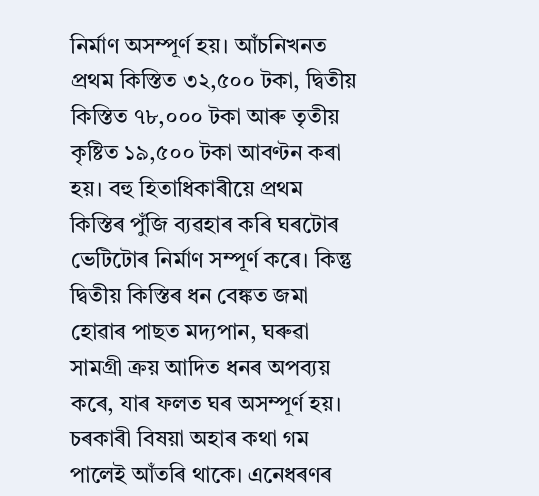নির্মাণ অসম্পূর্ণ হয়। আঁচনিখনত প্রথম কিস্তিত ৩২,৫০০ টকা, দ্বিতীয় কিস্তিত ৭৮,০০০ টকা আৰু তৃতীয় কৃষ্টিত ১৯,৫০০ টকা আবণ্টন কৰা হয়। বহু হিতাধিকাৰীয়ে প্রথম কিস্তিৰ পুঁজি ব্যৱহাৰ কৰি ঘৰটোৰ ভেটিটোৰ নিৰ্মাণ সম্পূর্ণ কৰে। কিন্তু দ্বিতীয় কিস্তিৰ ধন বেঙ্কত জমা হোৱাৰ পাছত মদ্যপান, ঘৰুৱা সামগ্রী ক্রয় আদিত ধনৰ অপব্যয় কৰে, যাৰ ফলত ঘৰ অসম্পূর্ণ হয়। চৰকাৰী বিষয়া অহাৰ কথা গম পালেই আঁতৰি থাকে। এনেধৰণৰ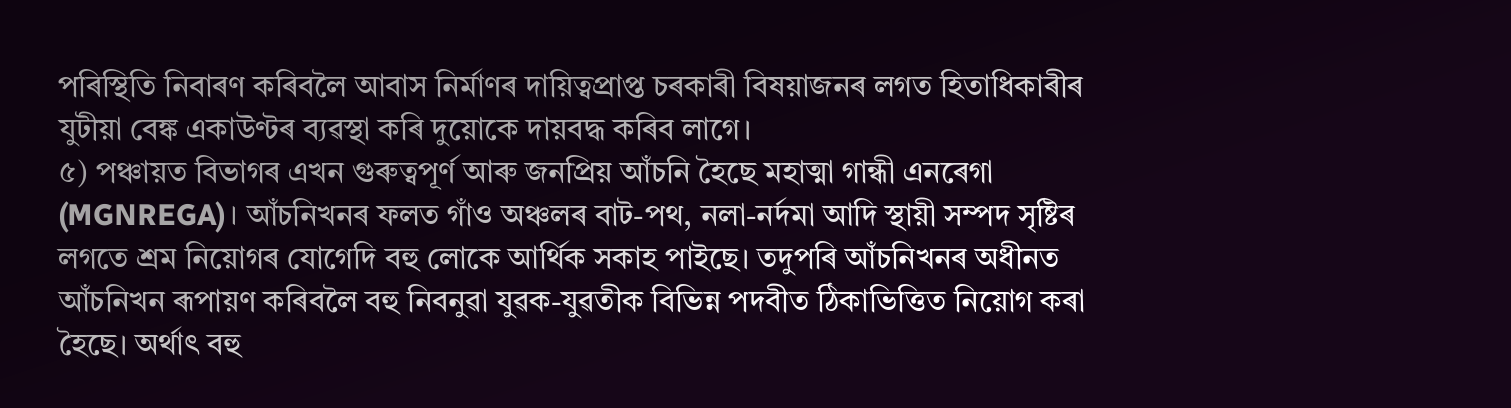পৰিস্থিতি নিবাৰণ কৰিবলৈ আবাস নিৰ্মাণৰ দায়িত্বপ্রাপ্ত চৰকাৰী বিষয়াজনৰ লগত হিতাধিকাৰীৰ যুটীয়া বেঙ্ক একাউণ্টৰ ব্যৱস্থা কৰি দুয়োকে দায়বদ্ধ কৰিব লাগে।
৫) পঞ্চায়ত বিভাগৰ এখন গুৰুত্বপূর্ণ আৰু জনপ্রিয় আঁচনি হৈছে মহাত্মা গান্ধী এনৰেগা (MGNREGA)। আঁচনিখনৰ ফলত গাঁও অঞ্চলৰ বাট-পথ, নলা-নর্দমা আদি স্থায়ী সম্পদ সৃষ্টিৰ লগতে শ্রম নিয়োগৰ যোগেদি বহু লোকে আর্থিক সকাহ পাইছে। তদুপৰি আঁচনিখনৰ অধীনত আঁচনিখন ৰূপায়ণ কৰিবলৈ বহু নিবনুৱা যুৱক-যুৱতীক বিভিন্ন পদবীত ঠিকাভিত্তিত নিয়োগ কৰা হৈছে। অর্থাৎ বহু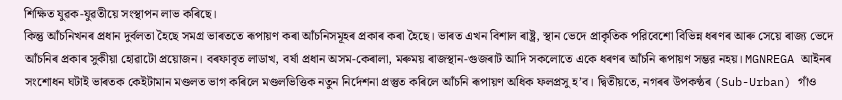শিক্ষিত যুৱক-যুৱতীয়ে সংস্থাপন লাভ কৰিছে।
কিন্তু আঁচনিখনৰ প্রধান দুর্বলতা হৈছে সমগ্ৰ ভাৰততে ৰূপায়ণ কৰা আঁচনিসমূহৰ প্ৰকাৰ কৰা হৈছে। ভাৰত এখন বিশাল ৰাষ্ট্র, স্থান ভেদে প্রাকৃতিক পরিবেশো বিভিন্ন ধৰণৰ আৰু সেয়ে ৰাজ্য ভেদে আঁচনিৰ প্ৰকাৰ সুকীয়া হোৱাটো প্রয়োজন। বৰফাবৃত লাডাখ, বর্ষা প্রধান অসম-কেৰালা, মৰুময় ৰাজস্থান-গুজৰাট আদি সকলোতে একে ধৰণৰ আঁচনি ৰূপায়ণ সম্ভর নহয়। MGNREGA আইনৰ সংশোধন ঘটাই ভাৰতক কেইটামান মণ্ডলত ভাগ কৰিলে মণ্ডলভিত্তিক নতুন নির্দেশনা প্রস্তুত কৰিলে আঁচনি ৰূপায়ণ অধিক ফলপ্রসু হ’ব। দ্বিতীয়তে, নগৰৰ উপকণ্ঠৰ (Sub-Urban) গাঁও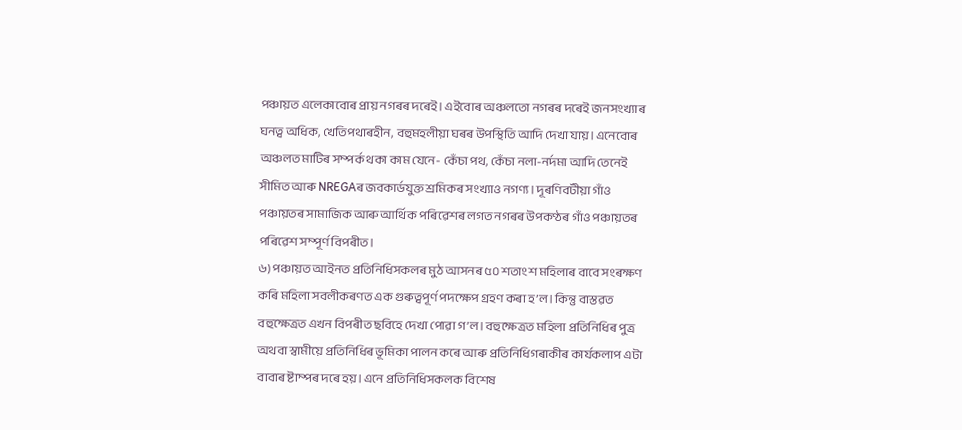পঞ্চায়ত এলেকাবোৰ প্ৰায় নগৰৰ দৰেই। এইবোৰ অঞ্চলতো নগৰৰ দৰেই জনসংখ্যাৰ ঘনত্ব অধিক, খেতিপথাৰহীন, বহুমহলীয়া ঘৰৰ উপস্থিতি আদি দেখা যায়। এনেবোৰ অঞ্চলত মাটিৰ সম্পর্ক থকা কাম যেনে- কেঁচা পথ, কেঁচা নলা-নর্দমা আদি তেনেই সীমিত আৰু NREGAৰ জবকার্ডযুক্ত শ্রমিকৰ সংখ্যাও নগণ্য। দূৰণিবটীয়া গাঁও পঞ্চায়তৰ সামাজিক আৰু আর্থিক পৰিৱেশৰ লগত নগৰৰ উপকণ্ঠৰ গাঁও পঞ্চায়তৰ পৰিৱেশ সম্পূর্ণ বিপৰীত।
৬) পঞ্চায়ত আইনত প্রতিনিধিসকলৰ মুঠ আসনৰ ৫০ শতাংশ মহিলাৰ বাবে সংৰক্ষণ কৰি মহিলা সবলীকৰণত এক গুৰুত্বপূর্ণ পদক্ষেপ গ্রহণ কৰা হ’ল। কিন্তু বাস্তৱত বহুক্ষেত্ৰত এখন বিপৰীত ছবিহে দেখা পোৱা গ’ল। বহুক্ষেত্রত মহিলা প্রতিনিধিৰ পুত্র অথবা স্বামীয়ে প্রতিনিধিৰ ভূমিকা পালন কৰে আৰু প্রতিনিধিগৰাকীৰ কাৰ্যকলাপ এটা বাবাৰ ষ্টাম্পৰ দৰে হয়। এনে প্রতিনিধিসকলক বিশেষ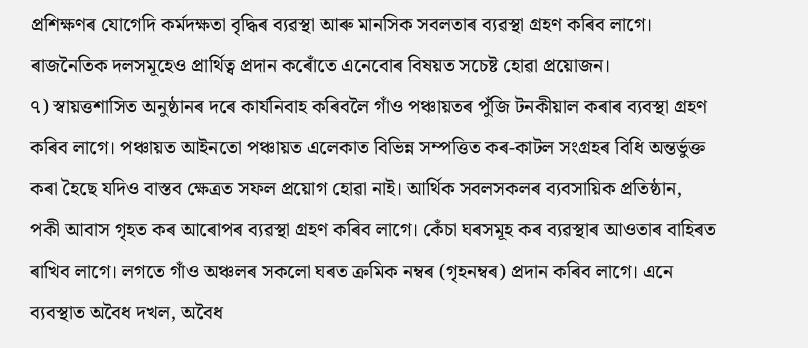প্রশিক্ষণৰ যোগেদি কর্মদক্ষতা বৃদ্ধিৰ ব্যৱস্থা আৰু মানসিক সবলতাৰ ব্যৱস্থা গ্রহণ কৰিব লাগে। ৰাজনৈতিক দলসমূহেও প্রার্থিত্ব প্রদান কৰোঁতে এনেবোৰ বিষয়ত সচেষ্ট হোৱা প্রয়োজন।
৭) স্বায়ত্তশাসিত অনুষ্ঠানৰ দৰে কাৰ্যনিবাহ কৰিবলৈ গাঁও পঞ্চায়তৰ পুঁজি টনকীয়াল কৰাৰ ব্যবস্থা গ্রহণ কৰিব লাগে। পঞ্চায়ত আইনতো পঞ্চায়ত এলেকাত বিভিন্ন সম্পত্তিত কৰ-কাটল সংগ্ৰহৰ বিধি অন্তর্ভুক্ত কৰা হৈছে যদিও বাস্তব ক্ষেত্রত সফল প্রয়োগ হোৱা নাই। আর্থিক সবলসকলৰ ব্যবসায়িক প্রতিষ্ঠান, পকী আবাস গৃহত কৰ আৰোপৰ ব্যৱস্থা গ্রহণ কৰিব লাগে। কেঁচা ঘৰসমূহ কৰ ব্যৱস্থাৰ আওতাৰ বাহিৰত ৰাখিব লাগে। লগতে গাঁও অঞ্চলৰ সকলো ঘৰত ক্রমিক নম্বৰ (গৃহনম্বৰ) প্রদান কৰিব লাগে। এনে ব্যবস্থাত অবৈধ দখল, অবৈধ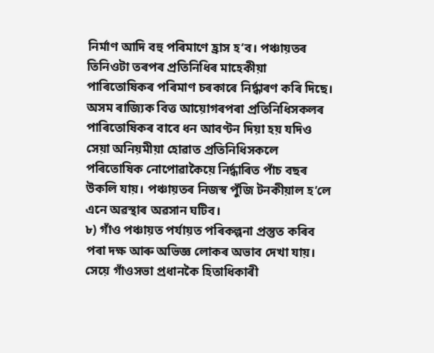নির্মাণ আদি বহু পৰিমাণে হ্রাস হ’ব। পঞ্চায়তৰ তিনিওটা তৰপৰ প্ৰতিনিধিৰ মাহেকীয়া পাৰিতোষিকৰ পৰিমাণ চৰকাৰে নিৰ্দ্ধাৰণ কৰি দিছে। অসম ৰাজ্যিক বিত্ত আয়োগৰপৰা প্রতিনিধিসকলৰ পাৰিতোষিকৰ বাবে ধন আবণ্টন দিয়া হয় যদিও সেয়া অনিয়মীয়া হোৱাত প্রতিনিধিসকলে পৰিতোষিক নোপোৱাকৈয়ে নিৰ্দ্ধাৰিত পাঁচ বছৰ উকলি যায়। পঞ্চায়তৰ নিজস্ব পুঁজি টনকীয়াল হ’লে এনে অৱস্থাৰ অৱসান ঘটিব।
৮) গাঁও পঞ্চায়ত পর্যায়ত পৰিকল্পনা প্রস্তুত কৰিব পৰা দক্ষ আৰু অভিজ্ঞ লোকৰ অভাব দেখা যায়। সেয়ে গাঁওসভা প্রধানকৈ হিতাধিকাৰী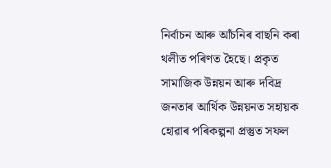নির্বাচন আৰু আঁচনিৰ বাছনি কৰা থলীত পৰিণত হৈছে। প্রকৃত সামাজিক উন্নয়ন আৰু দবিদ্র জনতাৰ আর্থিক উন্নয়নত সহায়ক হোৱাৰ পৰিকল্পনা প্রস্তুত সফল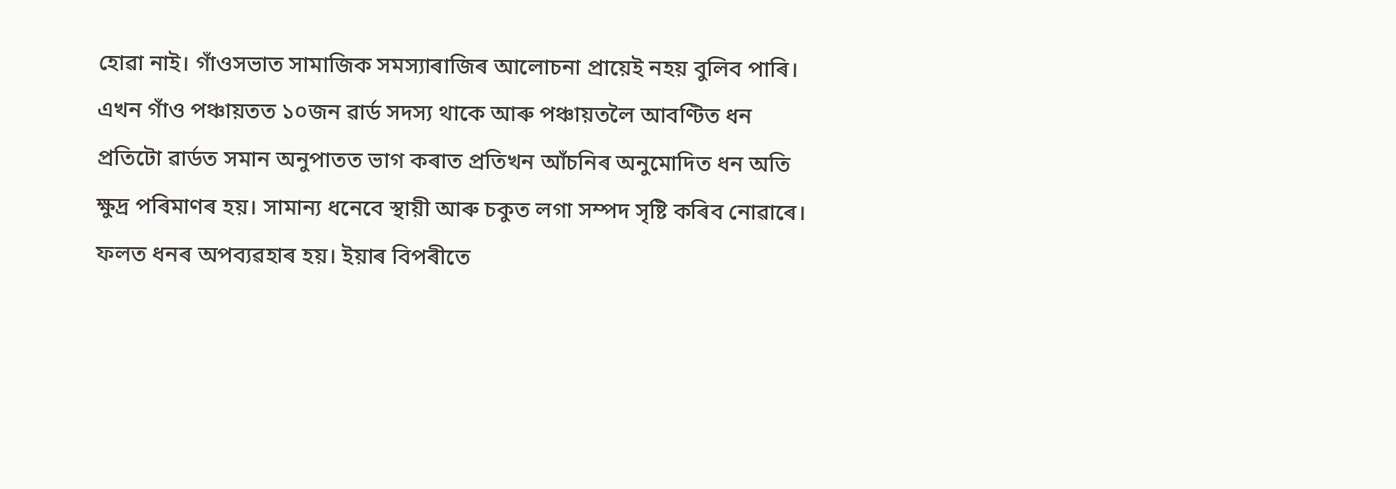হোৱা নাই। গাঁওসভাত সামাজিক সমস্যাৰাজিৰ আলোচনা প্রায়েই নহয় বুলিব পাৰি।
এখন গাঁও পঞ্চায়তত ১০জন ৱার্ড সদস্য থাকে আৰু পঞ্চায়তলৈ আবণ্টিত ধন প্রতিটো ৱার্ডত সমান অনুপাতত ভাগ কৰাত প্রতিখন আঁচনিৰ অনুমোদিত ধন অতি ক্ষুদ্র পৰিমাণৰ হয়। সামান্য ধনেবে স্থায়ী আৰু চকুত লগা সম্পদ সৃষ্টি কৰিব নোৱাৰে। ফলত ধনৰ অপব্যৱহাৰ হয়। ইয়াৰ বিপৰীতে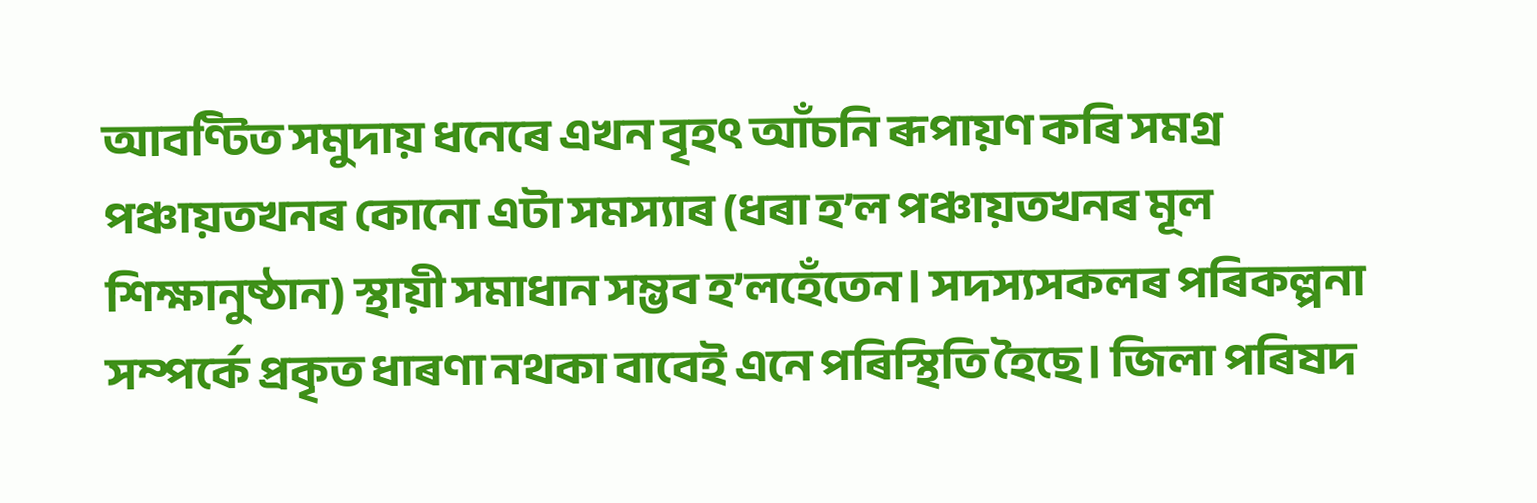আবণ্টিত সমুদায় ধনেৰে এখন বৃহৎ আঁচনি ৰূপায়ণ কৰি সমগ্র পঞ্চায়তখনৰ কোনো এটা সমস্যাৰ (ধৰা হ’ল পঞ্চায়তখনৰ মূল শিক্ষানুষ্ঠান) স্থায়ী সমাধান সম্ভব হ’লহেঁতেন। সদস্যসকলৰ পৰিকল্পনা সম্পর্কে প্রকৃত ধাৰণা নথকা বাবেই এনে পৰিস্থিতি হৈছে। জিলা পৰিষদ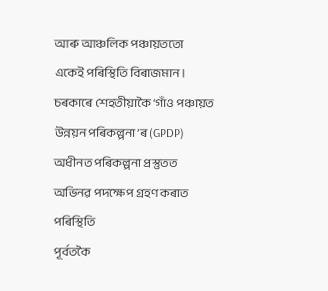আৰু আঞ্চলিক পঞ্চায়ততো একেই পৰিস্থিতি বিৰাজমান। চৰকাৰে শেহতীয়াকৈ ‘গাঁও পঞ্চায়ত উন্নয়ন পৰিকল্পনা’ৰ (GPDP) অধীনত পৰিকল্পনা প্রস্তুতত অভিনৱ পদক্ষেপ গ্রহণ কৰাত পৰিস্থিতি
পূর্বতকৈ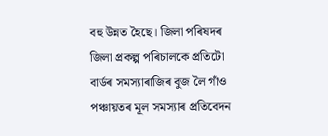বহু উন্নত হৈছে। জিলা পৰিষদৰ জিলা প্রকল্প পৰিচালকে প্রতিটো বাৰ্ডৰ সমস্যাৰাজিৰ বুজ লৈ গাঁও পঞ্চায়তৰ মূল সমস্যাৰ প্ৰতিবেদন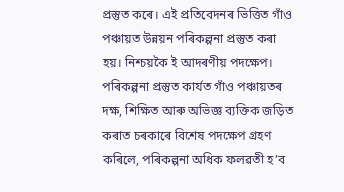প্রস্তুত কৰে। এই প্রতিবেদনৰ ভিত্তিত গাঁও পঞ্চায়ত উন্নয়ন পৰিকল্পনা প্রস্তুত কৰা হয়। নিশ্চয়কৈ ই আদৰণীয় পদক্ষেপ। পৰিকল্পনা প্রস্তুত কার্যত গাঁও পঞ্চায়তৰ দক্ষ, শিক্ষিত আৰু অভিজ্ঞ ব্যক্তিক জড়িত কৰাত চৰকাৰে বিশেষ পদক্ষেপ গ্রহণ কৰিলে, পৰিকল্পনা অধিক ফলৱতী হ’ব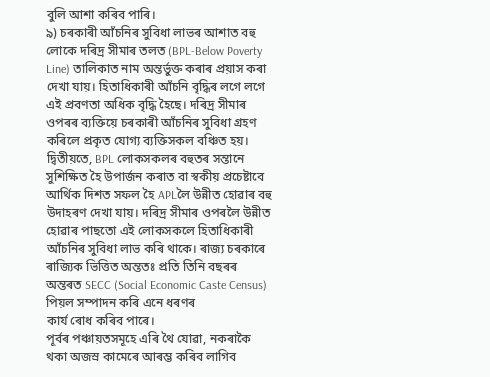বুলি আশা কৰিব পাৰি।
৯) চৰকাৰী আঁচনিৰ সুবিধা লাভৰ আশাত বহু লোকে দৰিদ্ৰ সীমাৰ তলত (BPL-Below Poverty Line) তালিকাত নাম অন্তর্ভুক্ত কৰাৰ প্ৰয়াস কৰা দেখা যায়। হিতাধিকাৰী আঁচনি বৃদ্ধিৰ লগে লগে এই প্রবণতা অধিক বৃদ্ধি হৈছে। দৰিদ্ৰ সীমাৰ ওপৰৰ ব্যক্তিয়ে চৰকাৰী আঁচনিৰ সুবিধা গ্রহণ কৰিলে প্রকৃত যোগ্য ব্যক্তিসকল বঞ্চিত হয়। দ্বিতীয়তে, BPL লোকসকলৰ বহুতৰ সন্তানে সুশিক্ষিত হৈ উপার্জন কৰাত বা স্বকীয় প্রচেষ্টাবে আর্থিক দিশত সফল হৈ APLলৈ উন্নীত হোৱাৰ বহু উদাহৰণ দেখা যায়। দৰিদ্র সীমাৰ ওপৰলৈ উন্নীত হোৱাৰ পাছতো এই লোকসকলে হিতাধিকাৰী আঁচনিৰ সুবিধা লাভ কৰি থাকে। ৰাজ্য চৰকাৰে ৰাজ্যিক ভিত্তিত অন্ততঃ প্রতি তিনি বছৰৰ অন্তৰত SECC (Social Economic Caste Census) পিয়ল সম্পাদন কৰি এনে ধৰণৰ
কাৰ্য ৰোধ কৰিব পাৰে।
পূৰ্বৰ পঞ্চায়তসমূহে এৰি থৈ যোৱা, নকৰাকৈ থকা অজস্র কামেৰে আৰম্ভ কৰিব লাগিব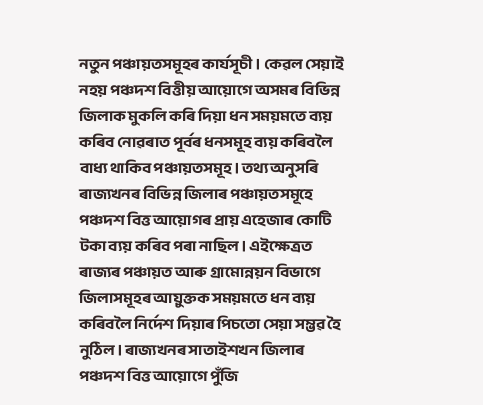নতুন পঞ্চায়তসমূহৰ কাৰ্যসূচী। কেৱল সেয়াই নহয় পঞ্চদশ বিত্তীয় আয়োগে অসমৰ বিভিন্ন জিলাক মুকলি কৰি দিয়া ধন সময়মতে ব্যয় কৰিব নোৱৰাত পূৰ্বৰ ধনসমূহ ব্যয় কৰিবলৈ বাধ্য থাকিব পঞ্চায়তসমূহ। তথ্য অনুসৰি ৰাজ্যখনৰ বিভিন্ন জিলাৰ পঞ্চায়তসমূহে পঞ্চদশ বিত্ত আয়োগৰ প্ৰায় এহেজাৰ কোটি টকা ব্যয় কৰিব পৰা নাছিল। এইক্ষেত্ৰত ৰাজ্যৰ পঞ্চায়ত আৰু গ্রামোন্নয়ন বিভাগে জিলাসমূহৰ আয়ুক্তক সময়মতে ধন ব্যয় কৰিবলৈ নির্দেশ দিয়াৰ পিচতো সেয়া সম্ভৱ হৈ নুঠিল। ৰাজ্যখনৰ সাতাইশখন জিলাৰ পঞ্চদশ বিত্ত আয়োগে পুঁজি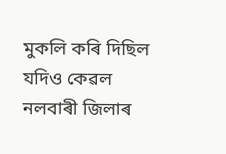মুকলি কৰি দিছিল যদিও কেৱল নলবাৰী জিলাৰ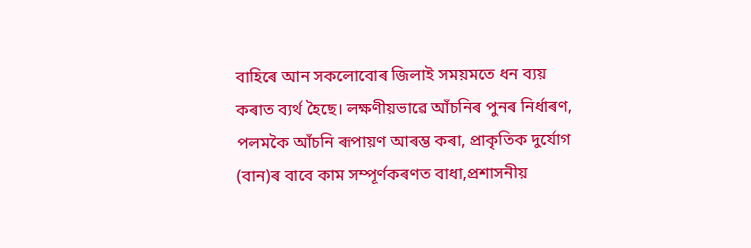বাহিৰে আন সকলোবোৰ জিলাই সময়মতে ধন ব্যয় কৰাত ব্যর্থ হৈছে। লক্ষণীয়ভাৱে আঁচনিৰ পুনৰ নিৰ্ধাৰণ, পলমকৈ আঁচনি ৰূপায়ণ আৰম্ভ কৰা, প্রাকৃতিক দুর্যোগ (বান)ৰ বাবে কাম সম্পূৰ্ণকৰণত বাধা,প্ৰশাসনীয়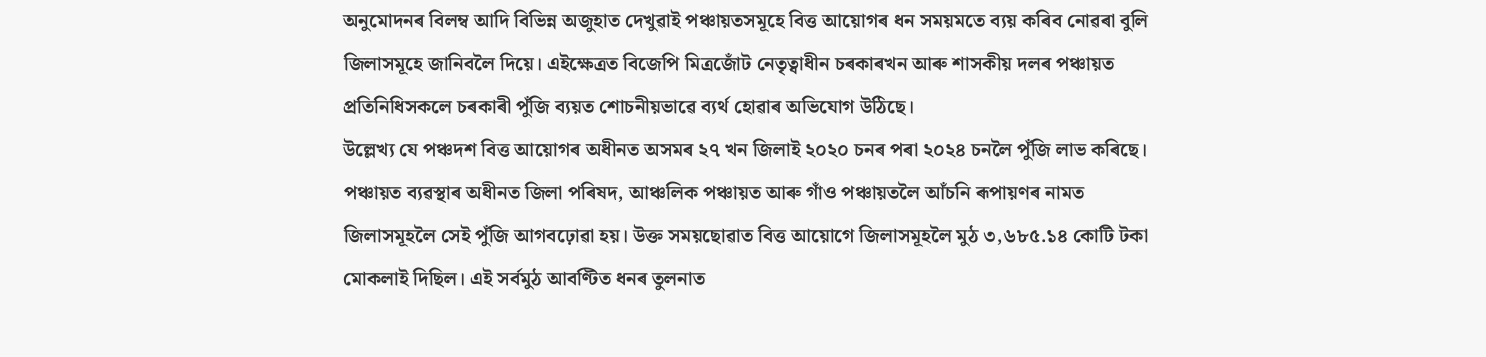অনুমোদনৰ বিলম্ব আদি বিভিন্ন অজুহাত দেখুৱাই পঞ্চায়তসমূহে বিত্ত আয়োগৰ ধন সময়মতে ব্যয় কৰিব নোৱৰা বুলি জিলাসমূহে জানিবলৈ দিয়ে। এইক্ষেত্রত বিজেপি মিত্ৰজোঁট নেতৃত্বাধীন চৰকাৰখন আৰু শাসকীয় দলৰ পঞ্চায়ত প্রতিনিধিসকলে চৰকাৰী পুঁজি ব্যয়ত শোচনীয়ভাৱে ব্যর্থ হোৱাৰ অভিযোগ উঠিছে।
উল্লেখ্য যে পঞ্চদশ বিত্ত আয়োগৰ অধীনত অসমৰ ২৭ খন জিলাই ২০২০ চনৰ পৰা ২০২৪ চনলৈ পুঁজি লাভ কৰিছে। পঞ্চায়ত ব্যৱস্থাৰ অধীনত জিলা পৰিষদ, আঞ্চলিক পঞ্চায়ত আৰু গাঁও পঞ্চায়তলৈ আঁচনি ৰূপায়ণৰ নামত জিলাসমূহলৈ সেই পুঁজি আগবঢ়োৱা হয়। উক্ত সময়ছোৱাত বিত্ত আয়োগে জিলাসমূহলৈ মুঠ ৩,৬৮৫.১৪ কোটি টকা মোকলাই দিছিল। এই সর্বমুঠ আবণ্টিত ধনৰ তুলনাত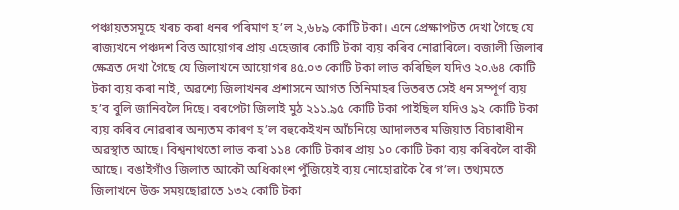পঞ্চায়তসমূহে খৰচ কৰা ধনৰ পৰিমাণ হ’ল ২,৬৮৯ কোটি টকা। এনে প্রেক্ষাপটত দেখা গৈছে যে ৰাজ্যখনে পঞ্চদশ বিত্ত আয়োগৰ প্ৰায় এহেজাৰ কোটি টকা ব্যয় কৰিব নোৱাৰিলে। বজালী জিলাৰ ক্ষেত্ৰত দেখা গৈছে যে জিলাখনে আয়োগৰ ৪৫.০৩ কোটি টকা লাভ কৰিছিল যদিও ২০.৬৪ কোটি টকা ব্যয় কৰা নাই, অৱশ্যে জিলাখনৰ প্রশাসনে আগত তিনিমাহৰ ভিতৰত সেই ধন সম্পূর্ণ ব্যয় হ’ব বুলি জানিবলৈ দিছে। বৰপেটা জিলাই মুঠ ২১১.৯৫ কোটি টকা পাইছিল যদিও ৯২ কোটি টকা ব্যয় কৰিব নোৱৰাৰ অন্যতম কাৰণ হ’ল বহুকেইখন আঁচনিয়ে আদালতৰ মজিয়াত বিচাৰাধীন অৱস্থাত আছে। বিশ্বনাথতো লাভ কৰা ১১৪ কোটি টকাৰ প্ৰায় ১০ কোটি টকা ব্যয় কৰিবলৈ বাকী আছে। বঙাইগাঁও জিলাত আকৌ অধিকাংশ পুঁজিয়েই ব্যয় নোহোৱাকৈ ৰৈ গ’ল। তথ্যমতে জিলাখনে উক্ত সময়ছোৱাতে ১৩২ কোটি টকা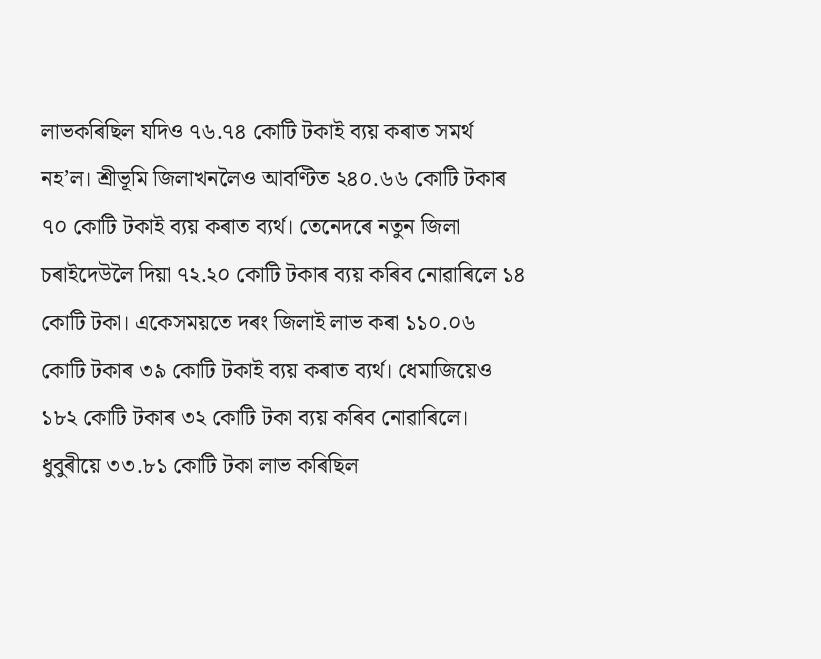লাভকৰিছিল যদিও ৭৬.৭৪ কোটি টকাই ব্যয় কৰাত সমর্থ নহ’ল। শ্রীভূমি জিলাখনলৈও আবণ্টিত ২৪০.৬৬ কোটি টকাৰ ৭০ কোটি টকাই ব্যয় কৰাত ব্যর্থ। তেনেদৰে নতুন জিলা চৰাইদেউলৈ দিয়া ৭২.২০ কোটি টকাৰ ব্যয় কৰিব নোৱাৰিলে ১৪ কোটি টকা। একেসময়তে দৰং জিলাই লাভ কৰা ১১০.০৬ কোটি টকাৰ ৩৯ কোটি টকাই ব্যয় কৰাত ব্যর্থ। ধেমাজিয়েও ১৮২ কোটি টকাৰ ৩২ কোটি টকা ব্যয় কৰিব নোৱাৰিলে। ধুবুৰীয়ে ৩৩.৮১ কোটি টকা লাভ কৰিছিল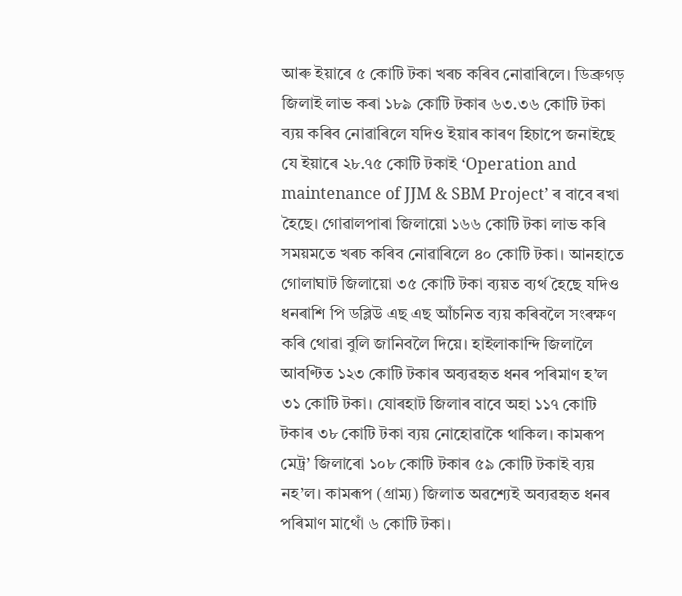আৰু ইয়াৰে ৫ কোটি টকা খৰচ কৰিব নোৱাৰিলে। ডিব্ৰুগড় জিলাই লাভ কৰা ১৮৯ কোটি টকাৰ ৬৩.৩৬ কোটি টকা ব্যয় কৰিব নোৱাৰিলে যদিও ইয়াৰ কাৰণ হিচাপে জনাইছে যে ইয়াৰে ২৮.৭৫ কোটি টকাই ‘Operation and maintenance of JJM & SBM Project’ ৰ বাবে ৰখা হৈছে। গোৱালপাৰা জিলায়ো ১৬৬ কোটি টকা লাভ কৰি সময়মতে খৰচ কৰিব নোৱাৰিলে ৪০ কোটি টকা। আনহাতে গোলাঘাট জিলায়ো ৩৫ কোটি টকা ব্যয়ত ব্যর্থ হৈছে যদিও ধনৰাশি পি ডব্লিউ এছ এছ আঁচনিত ব্যয় কৰিবলৈ সংৰক্ষণ কৰি থোৱা বুলি জানিবলৈ দিয়ে। হাইলাকান্দি জিলালৈ আবণ্টিত ১২৩ কোটি টকাৰ অব্যৱহৃত ধনৰ পৰিমাণ হ’ল ৩১ কোটি টকা। যোৰহাট জিলাৰ বাবে অহা ১১৭ কোটি টকাৰ ৩৮ কোটি টকা ব্যয় নোহোৱাকৈ থাকিল। কামৰূপ মেট্র’ জিলাৰো ১০৮ কোটি টকাৰ ৫৯ কোটি টকাই ব্যয় নহ’ল। কামৰূপ (গ্রাম্য) জিলাত অৱশ্যেই অব্যৱহৃত ধনৰ পৰিমাণ মাথোঁ ৬ কোটি টকা।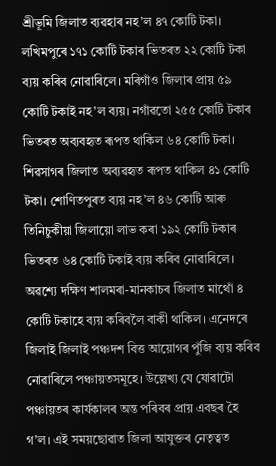শ্রীভূমি জিলাত ব্যৱহাৰ নহ’ল ৪৭ কোটি টকা। লখিমপুৰে ১৭১ কোটি টকাৰ ভিতৰত ২২ কোটি টকা ব্যয় কৰিব নোৱাৰিলে। মৰিগাঁও জিলাৰ প্রায় ৫৯ কোটি টকাই নহ’ল ব্যয়। নগাঁৱতো ২৫৫ কোটি টকাৰ ভিতৰত অব্যবহৃত ৰূপত থাকিল ৬৪ কোটি টকা। শিৱসাগৰ জিলাত অব্যৱহৃত ৰূপত থাকিল ৪১ কোটি টকা। শোণিতপুৰত ব্যয় নহ’ল ৪৬ কোটি আৰু তিনিচুকীয়া জিলায়ো লাভ কৰা ১৯২ কোটি টকাৰ ভিতৰত ৬৪ কোটি টকাই ব্যয় কৰিব নোৱাৰিলে। অৱশ্যে দক্ষিণ শালমৰা-মানকাচৰ জিলাত মাথোঁ ৪ কোটি টকাহে ব্যয় কৰিবলৈ বাকী থাকিল। এনেদৰে জিলাই জিলাই পঞ্চদশ বিত্ত আয়োগৰ পুঁজি ব্যয় কৰিব নোৱাৰিলে পঞ্চায়তসমূহে। উল্লেখ্য যে যোৱাটো পঞ্চায়তৰ কাৰ্যকালৰ অন্ত পৰিবৰ প্ৰায় এবছৰ হৈ গ’ল। এই সময়ছোৱাত জিলা আযুক্তৰ নেতৃত্বত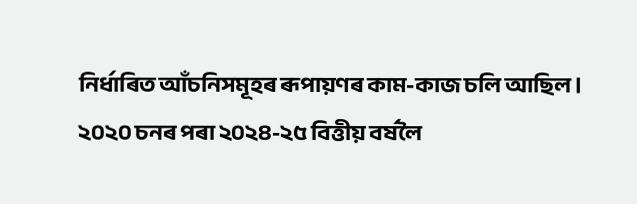নির্ধাৰিত আঁচনিসমূহৰ ৰূপায়ণৰ কাম-কাজ চলি আছিল। ২০২০ চনৰ পৰা ২০২৪-২৫ বিত্তীয় বর্ষলৈ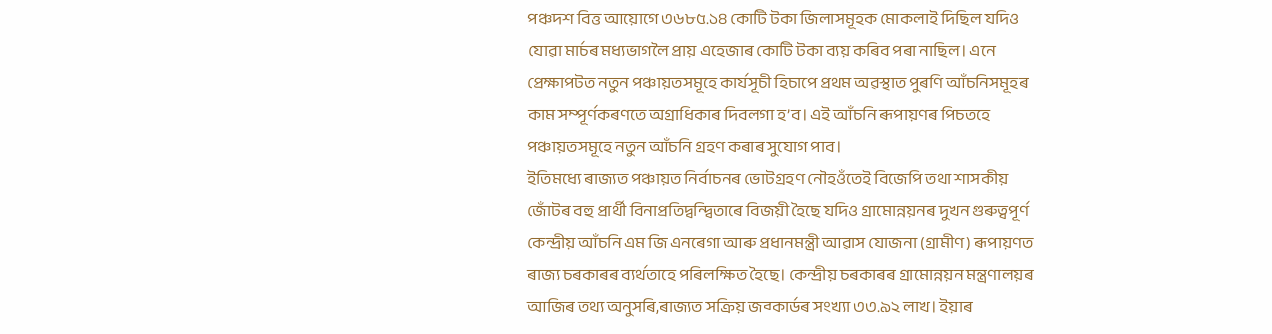পঞ্চদশ বিত্ত আয়োগে ৩৬৮৫.১৪ কোটি টকা জিলাসমূহক মোকলাই দিছিল যদিও যোৱা মাৰ্চৰ মধ্যভাগলৈ প্রায় এহেজাৰ কোটি টকা ব্যয় কৰিব পৰা নাছিল। এনে প্রেক্ষাপটত নতুন পঞ্চায়তসমূহে কার্যসূচী হিচাপে প্রথম অৱস্থাত পুৰণি আঁচনিসমূহৰ কাম সম্পূৰ্ণকৰণতে অগ্ৰাধিকাৰ দিবলগা হ’ব। এই আঁচনি ৰূপায়ণৰ পিচতহে পঞ্চায়তসমূহে নতুন আঁচনি গ্রহণ কৰাৰ সুযোগ পাব।
ইতিমধ্যে ৰাজ্যত পঞ্চায়ত নির্বাচনৰ ভোটগ্রহণ নৌহওঁতেই বিজেপি তথা শাসকীয় জোঁটৰ বহু প্রার্থী বিনাপ্রতিদ্বন্দ্বিতাৰে বিজয়ী হৈছে যদিও গ্রামোন্নয়নৰ দুখন গুৰুত্বপূৰ্ণ কেন্দ্রীয় আঁচনি এম জি এনৰেগা আৰু প্ৰধানমন্ত্ৰী আৱাস যোজনা (গ্রামীণ) ৰূপায়ণত ৰাজ্য চৰকাৰৰ ব্যর্থতাহে পৰিলক্ষিত হৈছে। কেন্দ্ৰীয় চৰকাৰৰ গ্রামোন্নয়ন মন্ত্রণালয়ৰ আজিৰ তথ্য অনুসৰি,ৰাজ্যত সক্ৰিয় জব্কাৰ্ডৰ সংখ্যা ৩৩.৯২ লাখ। ইয়াৰ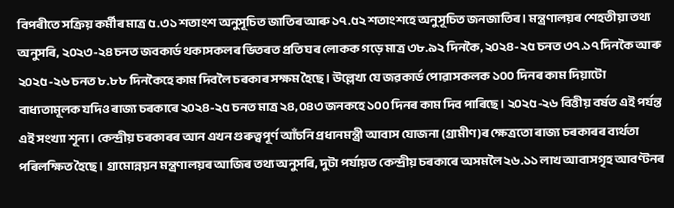বিপৰীতে সক্রিয় কর্মীৰ মাত্র ৫.৩১ শতাংশ অনুসূচিত জাতিৰ আৰু ১৭.৫২ শতাংশহে অনুসূচিত জনজাতিৰ। মন্ত্রণালয়ৰ শেহতীয়া তথ্য অনুসৰি, ২০২৩-২৪ চনত জবকাৰ্ড থকাসকলৰ ভিতৰত প্ৰতি ঘৰ লোকক গড়ে মাত্র ৩৮.৯২ দিনকৈ, ২০২৪-২৫ চনত ৩৭.১৭ দিনকৈ আৰু ২০২৫-২৬ চনত ৮.৮৮ দিনকৈহে কাম দিবলৈ চৰকাৰ সক্ষম হৈছে। উল্লেখ্য যে জৱকার্ড পোৱাসকলক ১০০ দিনৰ কাম দিয়াটো বাধ্যতামূলক যদিও ৰাজ্য চৰকাৰে ২০২৪-২৫ চনত মাত্র ২৪,০৪৩ জনকহে ১০০ দিনৰ কাম দিব পাৰিছে। ২০২৫-২৬ বিত্তীয় বর্ষত এই পর্যন্ত এই সংখ্যা শূন্য। কেন্দ্ৰীয় চৰকাৰৰ আন এখন গুৰুত্বপূর্ণ আঁচনি প্রধানমন্ত্রী আবাস যোজনা (গ্রামীণ)ৰ ক্ষেত্ৰতো ৰাজ্য চৰকাৰৰ ব্যৰ্থতা পৰিলক্ষিত হৈছে। গ্রামোন্নয়ন মন্ত্রণালয়ৰ আজিৰ তথ্য অনুসৰি, দুটা পৰ্যায়ত কেন্দ্ৰীয় চৰকাৰে অসমলৈ ২৬.১১ লাখ আবাসগৃহ আবণ্টনৰ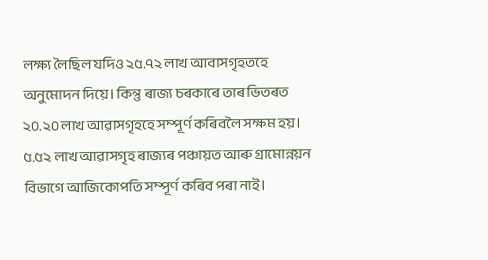লক্ষ্য লৈছিল যদিও ২৫.৭২ লাখ আবাসগৃহতহে অনুমোদন দিয়ে। কিন্তু ৰাজ্য চৰকাৰে তাৰ ভিতৰত ২০.২০ লাখ আৱাসগৃহহে সম্পূৰ্ণ কৰিবলৈ সক্ষম হয়। ৫.৫২ লাখ আৱাসগৃহ ৰাজ্যৰ পঞ্চায়ত আৰু গ্রামোন্নয়ন বিভাগে আজিকোপতি সম্পূর্ণ কৰিব পৰা নাই।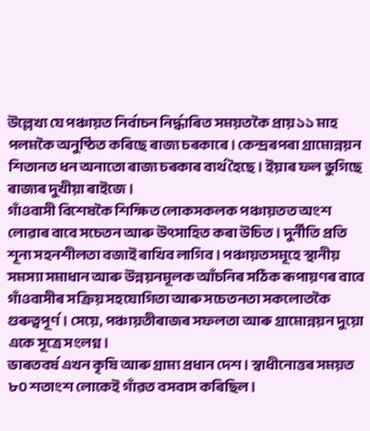উল্লেখ্য যে পঞ্চায়ত নির্বাচন নির্দ্ধাৰিত সময়তকৈ প্রায় ১১ মাহ পলমকৈ অনুষ্ঠিত কৰিছে ৰাজ্য চৰকাৰে। কেন্দ্ৰৰপৰা গ্রামোন্নয়ন শিতানত ধন অনাতো ৰাজ্য চৰকাৰ ব্যৰ্থ হৈছে। ইয়াৰ ফল ভুগিছে ৰাজ্যৰ দুখীয়া ৰাইজে।
গাঁওবাসী বিশেষকৈ শিক্ষিত লোকসকলক পঞ্চায়তত অংশ লোৱাৰ বাবে সচেতন আৰু উৎসাহিত কৰা উচিত। দুর্নীতি প্ৰতি শূন্য সহনশীলতা বজাই ৰাখিব লাগিব। পঞ্চায়তসমূহে স্থানীয় সমস্যা সমাধান আৰু উন্নয়নমূলক আঁচনিৰ সঠিক ৰূপায়ণৰ বাবে গাঁওবাসীৰ সক্ৰিয় সহযোগিতা আৰু সচেতনতা সকলোতকৈ গুৰুত্বপূৰ্ণ। সেয়ে, পঞ্চায়তীৰাজৰ সফলতা আৰু গ্রামোন্নয়ন দুয়ো একে সূত্ৰে সংলগ্ন।
ভাৰতবৰ্ষ এখন কৃষি আৰু গ্রাম্য প্রধান দেশ। স্বাধীনোত্তৰ সময়ত ৮০ শতাংশ লোকেই গাঁৱত বসবাস কৰিছিল।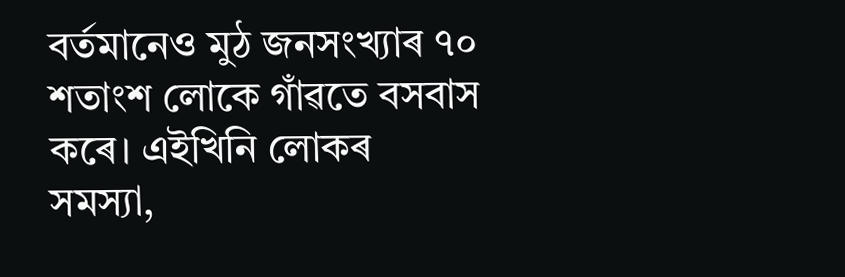বর্তমানেও মুঠ জনসংখ্যাৰ ৭০ শতাংশ লোকে গাঁৱতে বসবাস কৰে। এইখিনি লোকৰ সমস্যা,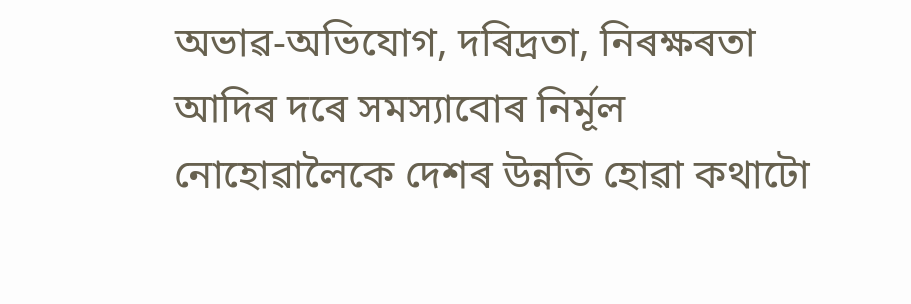অভাৱ-অভিযোগ, দৰিদ্ৰতা, নিৰক্ষৰতা আদিৰ দৰে সমস্যাবোৰ নির্মূল নোহোৱালৈকে দেশৰ উন্নতি হোৱা কথাটো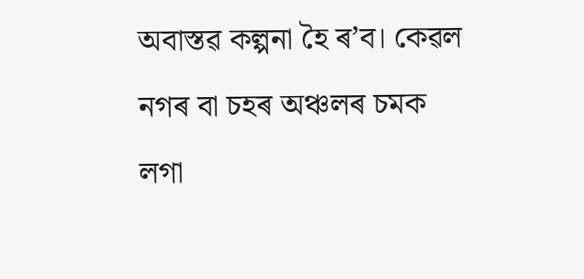অবাস্তৱ কল্পনা হৈ ৰ’ব। কেৱল নগৰ বা চহৰ অঞ্চলৰ চমক লগা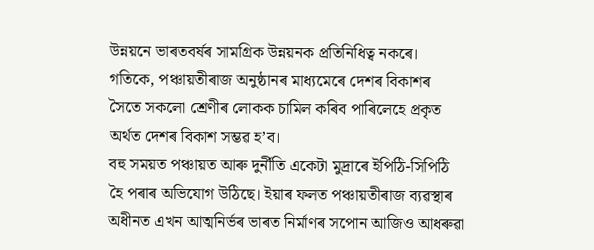উন্নয়নে ভাৰতবৰ্ষৰ সামগ্রিক উন্নয়নক প্রতিনিধিত্ব নকৰে। গতিকে, পঞ্চায়তীৰাজ অনুষ্ঠানৰ মাধ্যমেৰে দেশৰ বিকাশৰ সৈতে সকলো শ্ৰেণীৰ লোকক চামিল কৰিব পাৰিলেহে প্রকৃত অৰ্থত দেশৰ বিকাশ সম্ভৱ হ’ব।
বহু সময়ত পঞ্চায়ত আৰু দুর্নীতি একেটা মুদ্ৰাৰে ইপিঠি-সিপিঠি হৈ পৰাৰ অভিযোগ উঠিছে। ইয়াৰ ফলত পঞ্চায়তীৰাজ ব্যৱস্থাৰ অধীনত এখন আত্মনিৰ্ভৰ ভাৰত নিৰ্মাণৰ সপোন আজিও আধৰুৱা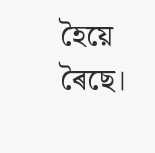হৈয়ে ৰৈছে।